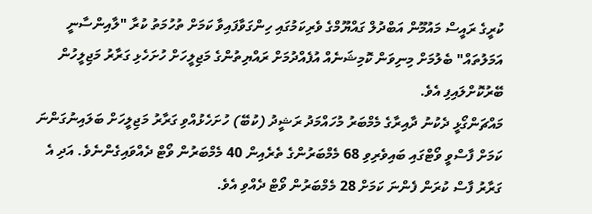ކުރީގެ ރައީސް މައުމޫން އަބްދުލް ގައްޔޫމްގެ ވެރިކަމުގައި ހިންގަވާފައިވާ ކަމަށް ތުހުމަތު ކުރާ "ލާއިންސާނީ އަމަލުތައް" ބެލުމަށް މިނިވަން ކޮމިޝަނެއް އުފެއްދުމަށް ރައްޔިތުންގެ މަޖިލީހަށް ހުށަހެޅި ގަރާރު މަޖިލީހުން ބޭރުކޮށްލައިފި އެވެ.
މައްޗަންގޯޅީ ދެކުނު ދާއިރާގެ މެމްބަރު މުހައްމަދު ރަޝީދު (ކުބޭ) ހުށަހެޅުއްވި ގަރާރު މަޖިލީހަށް ބަލައިނުގަންނަ ކަމަށް ފާސްވީ ވޯޓްގައި ބައިވެރިވި 68 މެމްބަރުންގެ ތެރެއިން 40 މެމްބަރުން ވޯޓް ދެއްވައިގެންނެވެ. އަދި އެ ގަރާރު ފާސް ކުރަން ފެންނަ ކަމަށް 28 މެމްބަރުން ވޯޓް ދެއްވި އެވެ.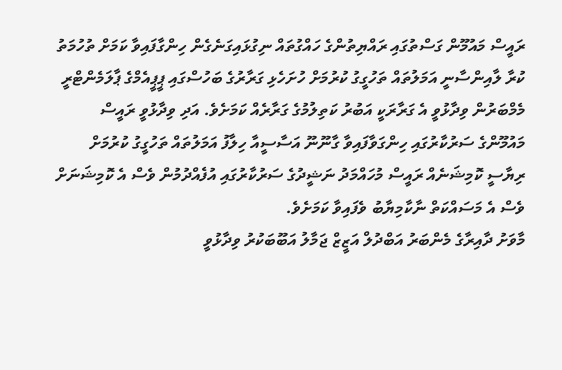ރައީސް މައުމޫން ގަސްތުގައި ރައްޔިތުންގެ ހައްގުތައް ނިގުޅައިގަނެގެން ހިންގާފައިވާ ކަމަށް ތުހުމަތު ކުރާ ލާއިންސާނީ އަމަލުތައް ތަހުގީގު ކުރުމަށް ހުށަހެޅި ގަރާރުގެ ބަހުސްގައި ޕީޕީއެމްގެ ޕާލަމެންޓްރީ މެމްބަރުން ވިދާޅުވީ އެ ގަރާރަކީ އަބުރު ކަތިލުމުގެ ގަރާރެއް ކަމަށެވެ. އަދި ވިދާޅުވީ ރައީސް މައުމޫންގެ ސަރުކާރުގައި ހިންގަވާފައިވާ ގާނޫނޫ އަސާސީއާ ހިލާފު އަމަލުތައް ތަހުގީގު ކުރުމަށް ރިޔާސީ ކޮމިޝަނެއް ރައީސް މުހައްމަދު ނަޝީދުގެ ސަރުކާރުގައި އުފެއްދުމުން ވެސް އެ ކޮމިޝަނަށް ވެސް އެ މަސައްކަތް ނާކާމިޔާބު ވެފައިވާ ކަމަށެވެ.
މާވަށު ދާއިރާގެ މެންބަރު އަބްދުލް އަޒީޒް ޖަމާލު އަބޫބަކުރު ވިދާޅުވީ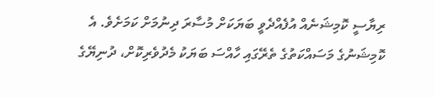ރިޔާސީ ކޮމިޝަނެއް އުފެއްދެވީ ބަޔަކަށް މުސާރަ ދިނުމަށް ކަމަށެވެ. އެ ކޮމިޝަނުގެ މަސައްކަތުގެ ތެރޭގައި ހާއްސަ ބަޔަކު މެދުވެރިކޮށް، ދުނިޔޭގެ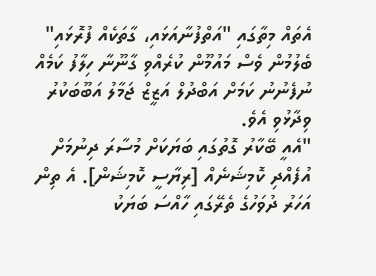އެތައް މިތާގައި "އަތްފުނާއަޅައި، ގާތަކެއް ފުރޮޅައި" ބެލުމުން ވެސް މައުމޫން ކުރެއްވި ގާނޫނާ ހިލާފު ކަމެއް ނުފެނުނު ކަމަށް އަބްދުލް އަޒީޒް ޖަމާލު އަބޫބަކުރު ވިދާޅުވި އެވެ.
"އެއީ ބޭކާރު ގޮތުގައި ބަޔަކަށް މުސާރަ ދިނުމަށް އުފެއްދި ކޮމިޝަނެއް [ރިޔާސީ ކޮމިޝަން]. އެ ތިން އަހަރު ދުވަހުގެ ތެރޭގައި ހާއްސަ ބަޔަކު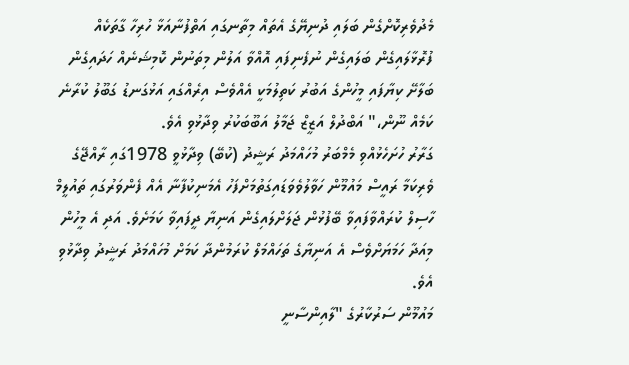މެދުވެރިކޮށްގެން ބަލައި ދުނިޔޭގެ އެތައް މިތާނގައި އަތްފުނާއަޅާ ހުރިހާ ގާތަކެއް ފުރޮޅާލައިގެން ބަލައިގެން ނުފެނިފައި އޮއްވާ އަލުން މިތަނުން ކޮމިޝަނެއް ހަދައިގެން ބަލާށޭ ކިޔާފައި މީހުންގެ އަބުރު ކަތިލުމަކީ އެއްވެސް އިރެއްގައި އަޅުގަނޑު ގަބޫލު ކުރާނެ ކަމެއް ނޫން،" އަބްދުލް އަޒީޒް ޖަމާލު އަބޫބަކުރު ވިދާޅުވި އެވެ.
ގަރާރު ހުށަހެޅުއްވި މެމްބަރު މުހައްމަދު ރަޝީދު (ކުބޭ) ވިދާޅުވީ 1978ގައި ރާއްޖޭގެ ވެރިކަމާ ރައީސް މައުމޫން ހަވާލުވެވަޑައިގަތުމަށްފަހު އެމަނިކުފާނާ އެއް ފެންވަރުގައި ތައުލީމް ހާސިލް ކުރައްވާފައިވާ ބޭފުޅުން ޖަލަށްލައިގެން އަނިޔާ ދީފައިވާ ކަމަށެވެ. އަދި އެ މީހުން މިއަދާ ހަމަޔަށްވެސް އެ އަނިޔާގެ ތަހައްމަލް ކުރަމުންދާ ކަމަށް މުހައްމަދު ރަޝީދު ވިދާޅުވި އެވެ.
މައުމޫން ސަރުކާރުގެ "ލާއިންސާނީ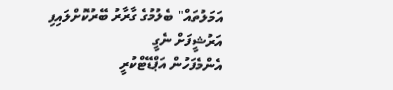އަމަލުތައް" ބެލުމުގެ ގާރާރު ބޭރުކޮށްލައިފި
އަރުޝީފަށް ނެގީ
އެންމެފަހުން އަޕްޑޭޓްކުރީ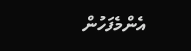އެންމެފަހުން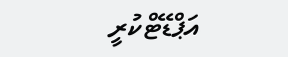އަޕްޑޭޓްކުރީ